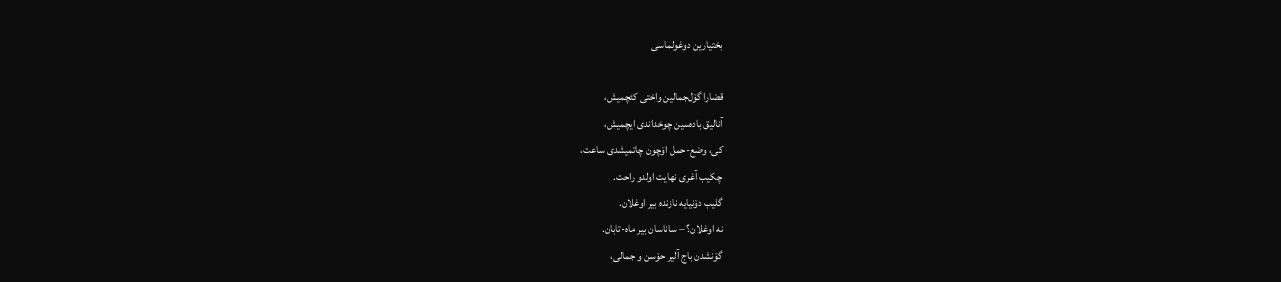بختیارین دوغولماسی

قضارا گۆل‌جمالین واختی کئچمیش،
آنالیق باده‌سین چوخداندی ایچمیش،
کی، وضع-حمل اۆچون چاتمیشدی ساعت،
چکیب آغری نهایت اولدو راحت.
گلیب دۆنیایه نازنده بیر اوغلان.
نه اوغلان؟ – ساناسان بیر ماه-تابان.
گۆنشدن باج آلیر حۆسن و جمالی،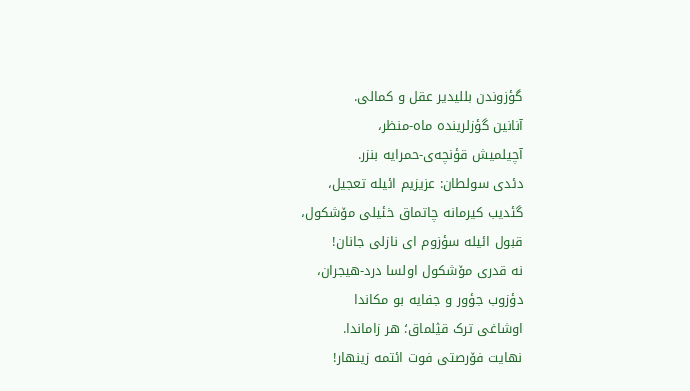گؤزوندن بللیدیر عقل و کمالی.
آنانین گؤزلرینده ماه-منظر،
آچیلمیش قؤنچه‌ی-حمرایه بنزر.
دئدی سولطان: عزیزیم ائیله تعجیل،
گئدیب کیرمانه چاتماق خئیلی مۆشکول،
قبول ائیله سؤزوم ای نازلی جانان!
نه قدری مۆشکول اولسا درد-هیجران،
دؤزوب جؤور و جفایه بو مکاندا
اوشاغی ترک قؽلماق؛ هر زاماندا.
نهایت فۆرصتی فوت ائتمه زینهار!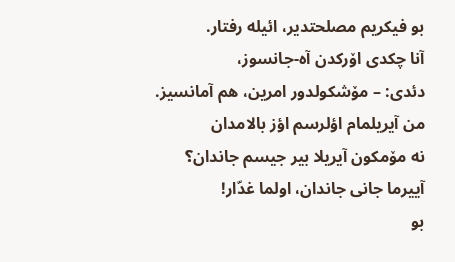بو فیکریم مصلحتدیر، ائیله رفتار.
آنا چکدی اۆرکدن آه-جانسوز،
دئدی: – مۆشکولدور امرین، هم آمانسیز.
من آیریلمام اؤلرسم اؤز بالامدان
نه مۆمکون آیریلا بیر جیسم جاندان؟
آییرما جانی جاندان، اولما غدّار!
بو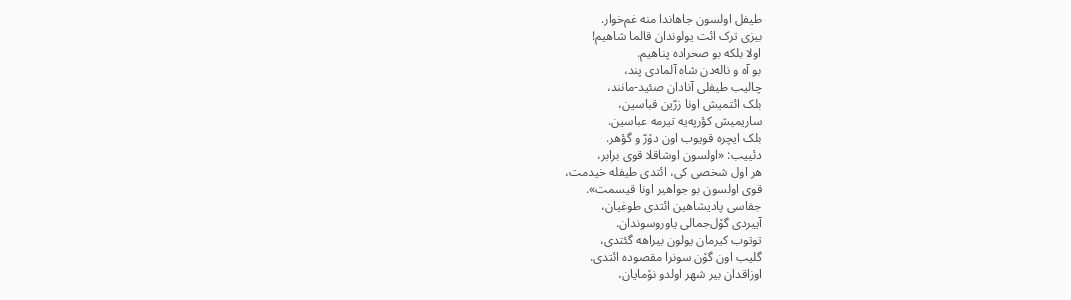طیفل اولسون جاهاندا منه غم‌خوار.
بیزی ترک ائت یولوندان قالما شاهیم!
اولا بلکه بو صحراده پناهیم.
بو آه و ناله‌دن شاه آلمادی پند،
چالیب طیفلی آنادان صئید-مانند،
بلک ائتمیش اونا زرّین قباسین،
ساریمیش کؤرپه‌یه تیرمه عباسین.
بلک ایچره قویوب اون دۆرّ و گؤهر.
دئییب: «اولسون اوشاقلا قوی برابر،
هر اول شخصی کی، ائتدی طیفله خیدمت،
قوی اولسون بو جواهیر اونا قیسمت».
جفاسی پادیشاهین ائتدی طوغیان،
آییردی گۆل‌جمالی یاوروسوندان.
توتوب کیرمان یولون بیراهه گئتدی،
گلیب اون گۆن سونرا مقصوده ائتدی.
اوزاقدان بیر شهر اولدو نۆمایان،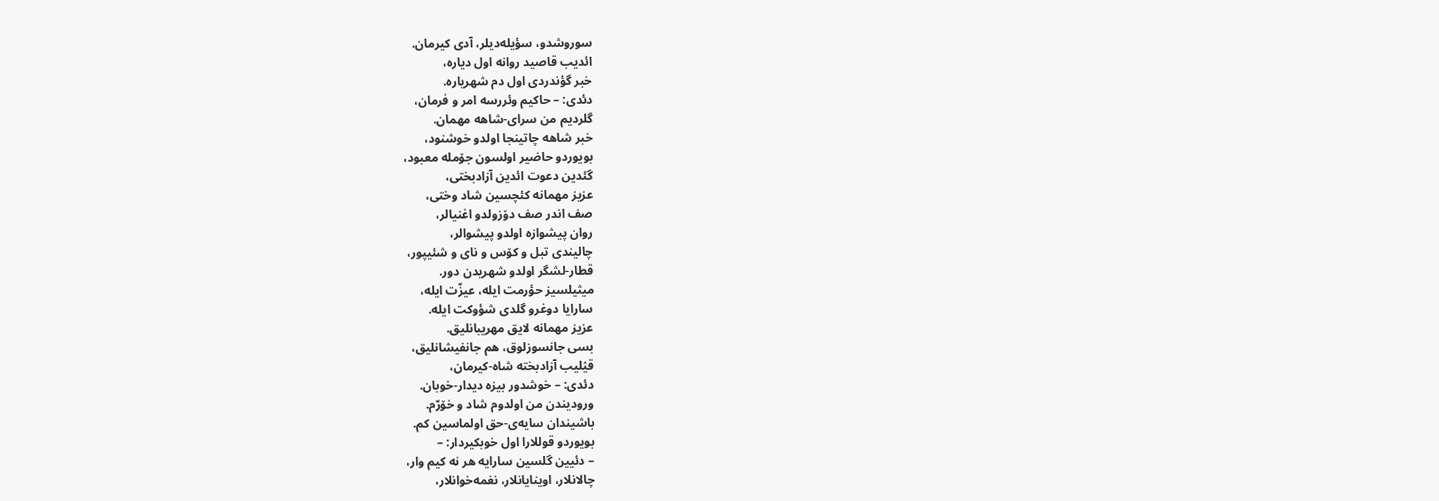سوروشدو، سؤیله‌دیلر، آدی کیرمان.
ائدیب قاصید روانه اول دیاره،
خبر گؤندردی اول دم شهریاره.
دئدی: – حاکیم وئررسه امر و فرمان،
گلردیم من سرای-شاهه مهمان.
خبر شاهه چاتینجا اولدو خوشنود،
بویوردو حاضیر اولسون ج‍ۆمله معبود،
گئدین دعوت ائدین آزادبختی،
عزیز مهمانه کئچسین شاد وختی،
صف اندر صف دۆزولدو اغنیالر،
روان پیشوازه اولدو پیشوالر،
چالیندی تبل و کۆس و نای و شئیپور،
قطار-لشگر اولدو شهریدن دور.
میثیلسیز حؤرمت ایله، عیزّت ایله،
سارایا دوغرو گلدی شؤوکت ایله.
عزیز مهمانه لایق مهریبانلیق.
بسی جانسوزلوق، هم جانفیشانلیق،
قؽلیب آزادبخته شاه-کیرمان،
دئدی: – خوشدور بیزه دیدار-خوبان.
ورودیندن من اولدوم شاد و خۆرّم.
باشیندان سایه‌ی-حق اولماسین کم.
بویوردو قوللارا اول خوبکیردار: –
– دئیین گلسین سارایه هر نه کیم وار،
چالانلار، اوینایانلار، نغمه‌خوانلار،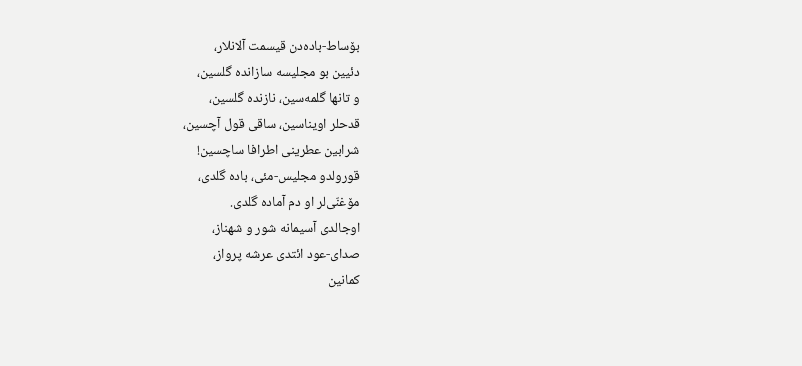بۆساط-باده‌دن قیسمت آلانلار،
دئیین بو مجلیسه سازانده گلسین،
و تانها گلمه‌سین، نازنده گلسین،
قدحلر اویناسین، ساقی قول آچسین،
شرابین عطرینی اطرافا ساچسین!
قورولدو مجلیس-مئی، باده گلدی،
مۆغنّی‌لر او دم آماده گلدی.
اوجالدی آسیمانه شور و شهناز،
صدای-عود ائتدی عرشه پرواز،
کمانین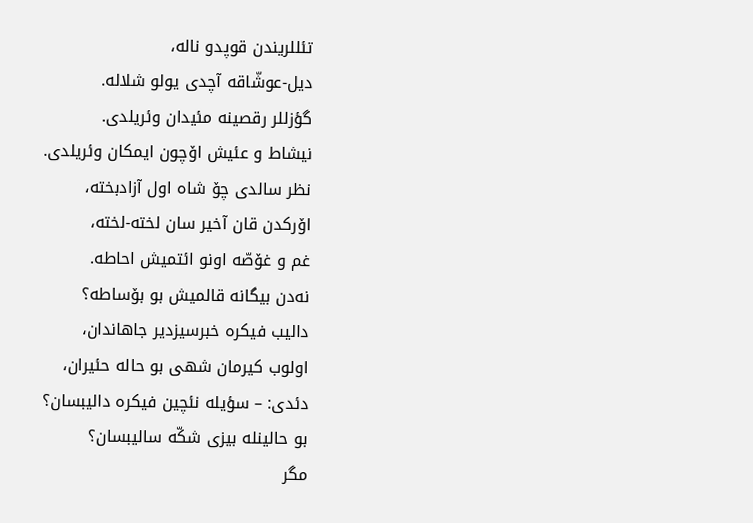تئللریندن قوپدو ناله،
دیل-عوشّاقه آچدی یولو شلاله.
گؤزللر رقصینه مئیدان وئریلدی.
نیشاط و عئیش اۆچون ایمکان وئریلدی.
نظر سالدی چۆ شاه اول آزادبخته،
اۆرکدن قان آخیر سان لخته-لخته،
غم و غۆصّه اونو ائتمیش احاطه.
نه‌دن بیگانه قالمیش بو بۆساطه؟
دالیب فیکره خبرسیزدیر جاهاندان،
اولوب کیرمان شهی بو حاله حئیران،
دئدی: – سؤیله نئچین فیکره دالیبسان؟
بو حالینله بیزی شکّه سالیبسان؟
مگر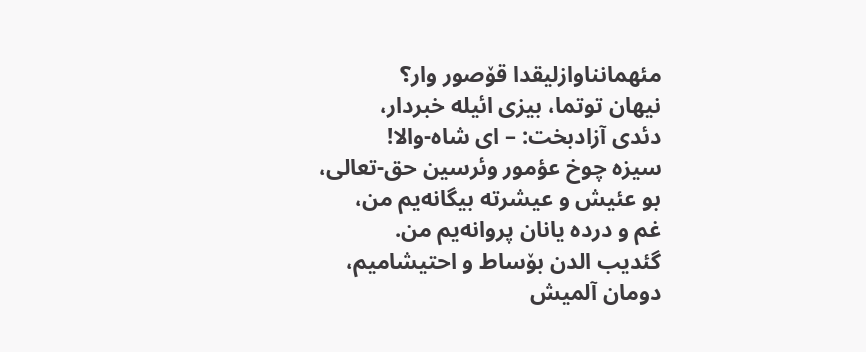مئهمانناوازلیقدا قۆصور وار؟
نیهان توتما، بیزی ائیله خبردار،
دئدی آزادبخت: – ای شاه-والا!
سیزه چوخ عؤمور وئرسین حق-تعالی،
بو عئیش و عیشرته بیگانه‌‌یم من،
غم و درده یانان پروانه‌‌یم من.
گئدیب الدن بۆساط و احتیشامیم،
دومان آلمیش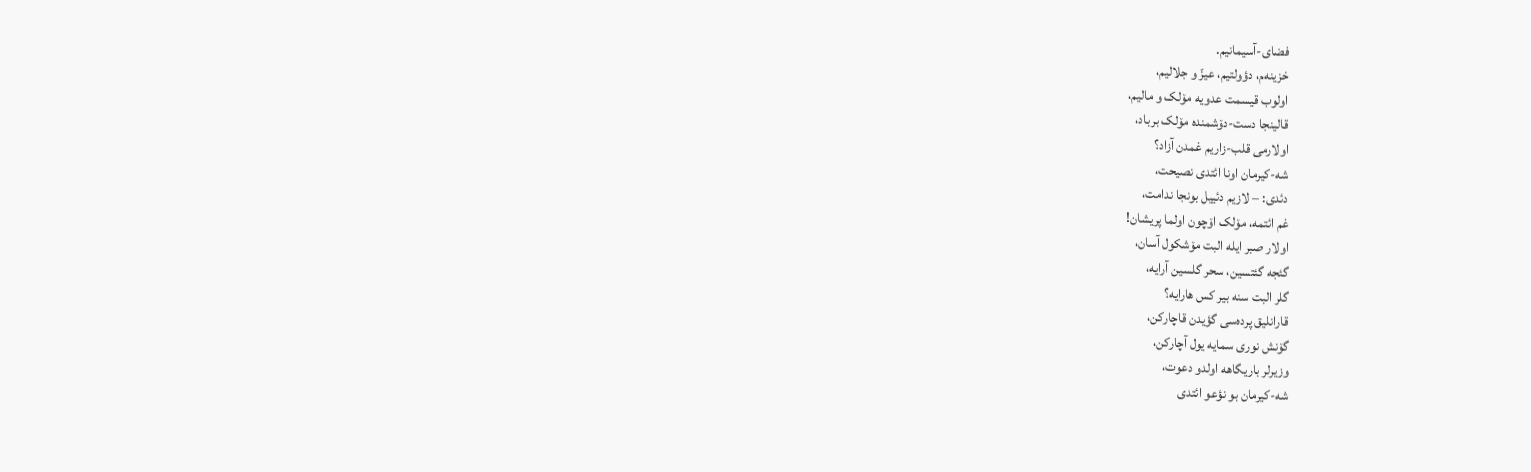فضای-آسیمانیم.
خزینه‌م، دؤولتیم، عیزّ و جلالیم،
اولوب قیسمت عدویه مۆلک و مالیم،
قالینجا دست-دۆشمنده مۆلک برباد،
اولارمی قلب-زاریم غمدن آزاد؟
شه-کیرمان اونا ائتدی نصیحت،
دئدی: – لازیم دئییل بونجا ندامت،
غم ائتمه، مۆلک اۆچون اولما پریشان!
اولار صبر ایله البت مۆشکول آسان،
گئجه گئتسین، سحر گلسین آرایه،
گلر البت سنه بیر کس هارایه؟
قارانلیق پرده‌سی گؤیدن قاچارکن،
گۆنش نوری سمایه یول آچارکن،
وزیرلر باریگاهه اولدو دعوت،
شه-کیرمان بو نؤعو ائتدی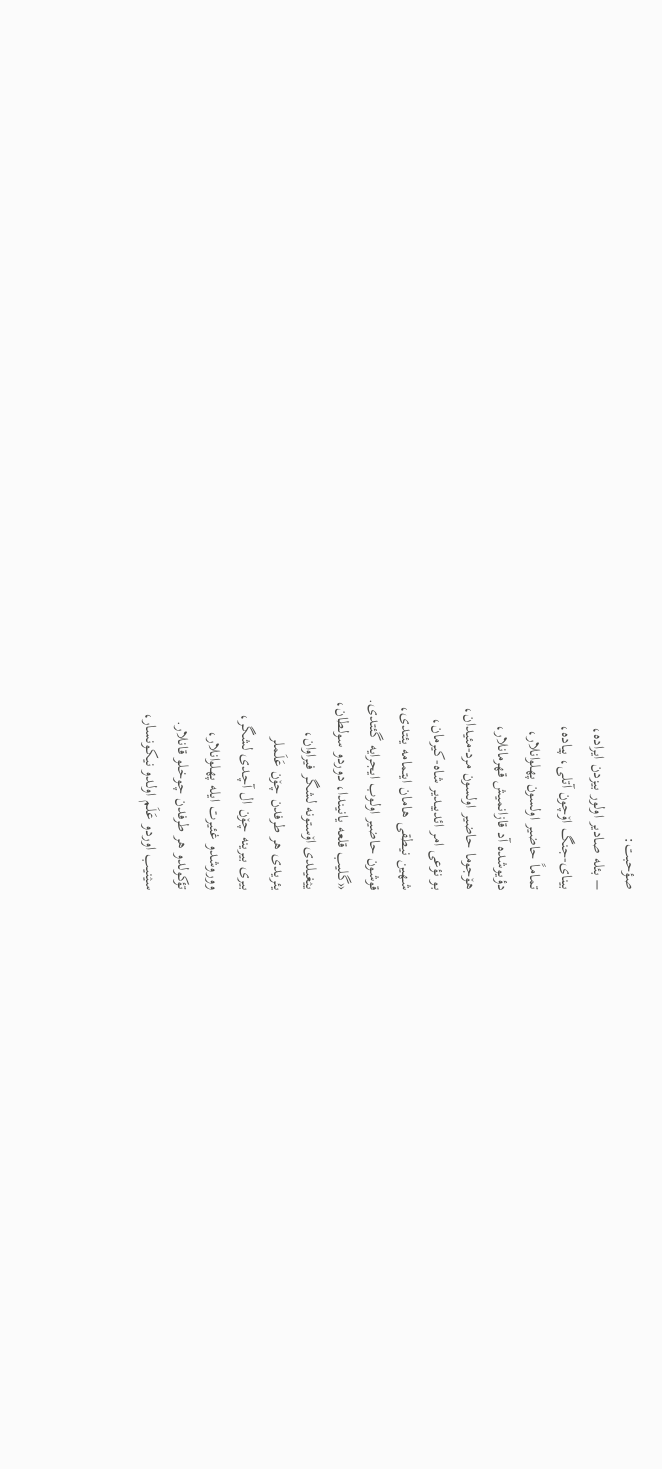صؤحبت:
– بئله صادیر اولور بیزدن ایراده،
بینای-جنگ اۆچون آتلی، پیاده،
تماماً حاضیر اولسون پهلوانلار،
دؤیوشده آد قازانمیش قهرمانلار،
هۆجوما حاضیر اولسون مرد-مئیدان،
بو نؤعی امر ائدیبدیر شاه-کیرمان،
شهین نیطقی هامان ایتمامه یئتدی،
قوشون حاضیر اولوب ایجرایه گئتدی.
«گلیب قلعه یانیندا، دوردو سولطان،
یؽغیلدی اۆستونه لشگر فیراوان،
یئریدی هر طرفدن چۆن عَلَملر
بیری بیرینه چۆن ال آچدی لشگر،
ووروشدو غئیرت ایله پهلوانلار،
تؤکولدو هر طرفدن چوخلو قانلار.
سؽنیب اوردو عَلَم اولدو نیکونسار،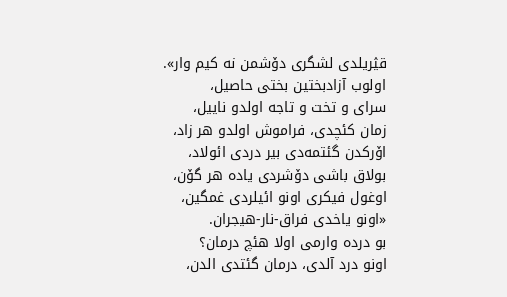قؽریلدی لشگری دۆشمن نه کیم وار».
اولوب آزادبختین بختی حاصیل،
سرای و تخت و تاجه اولدو ناییل،
زمان کئچدی، فراموش اولدو هر زاد،
اۆرکدن گئتمه‌دی بیر دردی ائولاد،
بولاق باشی دۆشردی یاده هر گۆن،
اوغول فیکری اونو ائیلردی غمگین،
«اونو یاخدی فراق-نار-هیجران.
بو درده وارمی اولا هئچ درمان؟
اونو درد آلدی، درمان گئتدی الدن،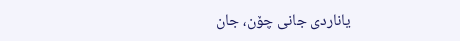یاناردی جانی چۆن، جان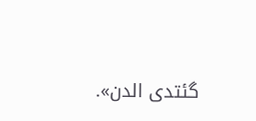گئتدی الدن».